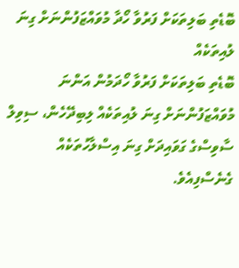ބޮޑެތި ބަލިތަކަށް ފަރުވާ ހޯދާ މުވައްޒަފުންނަށް ގިނަ ލުއިތަކެއް
ބޮޑެތި ބަލިތަކަށް ފަރުވާ ހޯދަމުން އަންނަ މުވައްޒަފުންނަށް ގިނަ ލުއިތަކެއް ލިބިދޭހެން، ސިވިލް ސާވިސްގެ ގަވައިދަށް ގިނަ އިސްލާހުތަކެއް ގެނެސްފިއެވެ.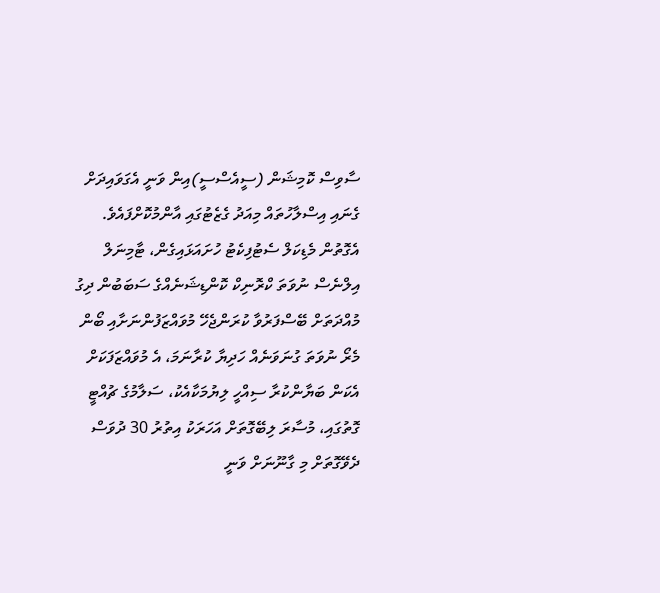ސާވިސް ކޮމިޝަން (ސީއެސްސީ)އިން ވަނީ އެގަވައިދަށް ގެނައި އިސްލާހުތައް މިއަދު ގެޒެޓުގައި އާންމުކޮށްފައެވެ.
އެގޮތުން މެޑިކަލް ސެޓުފިކެޓު ހުށައަޅައިގެން، ޓާމިނަލް އިލްނެސް ނުވަތަ ކްރޮނިކް ކޮންޑިޝަނެއްގެ ސަބަބުން ދިގު މުއްދަތަށް ބޭސްފަރުވާ ކުރަންޖެހޭ މުވައްޒަފުންނަށާއި ބޯން މެރޯ ނުވަތަ ގުނަވަނެއް ހަދިޔާ ކުރާނަމަ، އެ މުވައްޒަފަކަށް އެކަން ބަޔާންކުރާ ސިއްހީ ލިޔުމަކާއެކު، ސަލާމުގެ ޗުއްޓީ ގޮތުގައި، މުސާރަ ލިބޭގޮތަށް އަހަރަކު އިތުރު 30 ދުވަސް ދެވޭގޮތަށް މި ގާނޫނަށް ވަނީ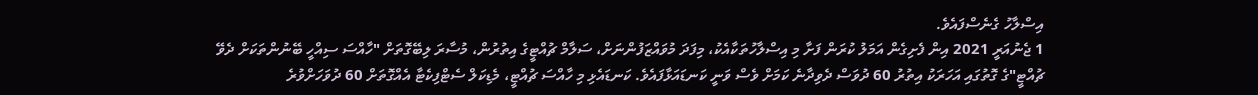އިސްލާހު ގެނެސްފައެވެ.
1 ޖެނުއަރީ 2021 އިން ފެށިގެން އަމަލު ކުރަން ފަށާ މި އިސްލާހުތަކާއެކު، މިފަދަ މުވައްޒަފުންނަށް، ސަލާމް ޗުއްޓީގެ އިތުރުން، މުސާރަ ލިބޭގޮތަށް "ހާއްސަ ސިއްހީ ބޭނުންތަކަށް ދެވޭ ޗުއްޓީ"ގެ ގޮތުގައި އަހަރަކު އިތުރު 60 ދުވަސް ދެވިދާނެ ކަމަށް ވެސް ވަނީ ކަނޑައަޅާފައެވެ. ކަނޑައެޅި މި ހާއްސަ ޗުއްޓީ، މެޑިކަލް ސެޓްފިކެޓާ އެއްގޮތަށް 60 ދުވަހަށްވުރެ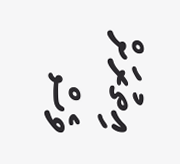އިތުރަށް ވެސް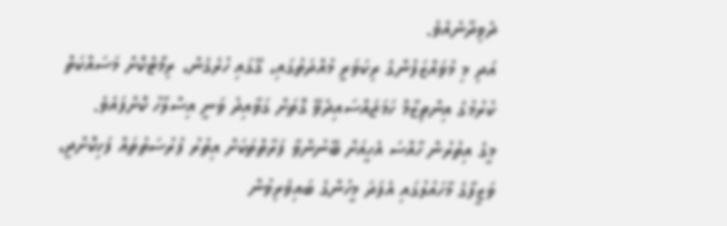ދެވިދާނެއެވެ.
އަދި މި މުވައްޒަފުންގެ ރިކަވަރީ މުއްދަތުގައި، ގޭގައި ހުރެގެން، ރިމޯޓްކޮށް މަސައްކަތް ކުރުމުގެ އިންތިޒާމް ހަމަޖައްސައިދެވޭ ގޮތަށް ގަވާއިދު ވަނީ އިސްލާހު ކޮށްފައެވެ.
މީގެ އިތުރުން ހާއްސަ އެހީއަށް ބޭނުންވާ ފަރާތްތަކަށް އިތުރު ފުރުސަތުތައް ފަހިކޮށްދީ، ވަޒީފާގެ މާހައުލުގައި އެފަދަ މީހުންގެ ބައިވެރިވުން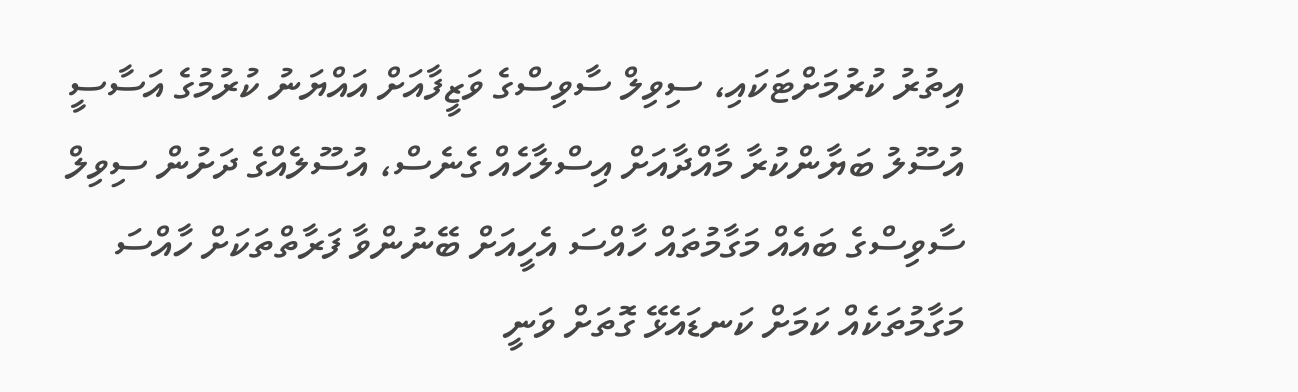އިތުރު ކުރުމަށްޓަކައި، ސިވިލް ސާވިސްގެ ވަޒީފާއަށް އައްޔަނު ކުރުމުގެ އަސާސީ އުސޫލު ބަޔާންކުރާ މާއްދާއަށް އިސްލާހެއް ގެނެސް، އުސޫލެއްގެ ދަށުން ސިވިލް ސާވިސްގެ ބައެއް މަގާމުތައް ހާއްސަ އެހީއަށް ބޭނުންވާ ފަރާތްތަކަށް ހާއްސަ މަގާމުތަކެއް ކަމަށް ކަނޑައެޅޭ ގޮތަށް ވަނީ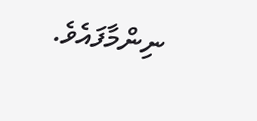ނިންމާފައެވެ.